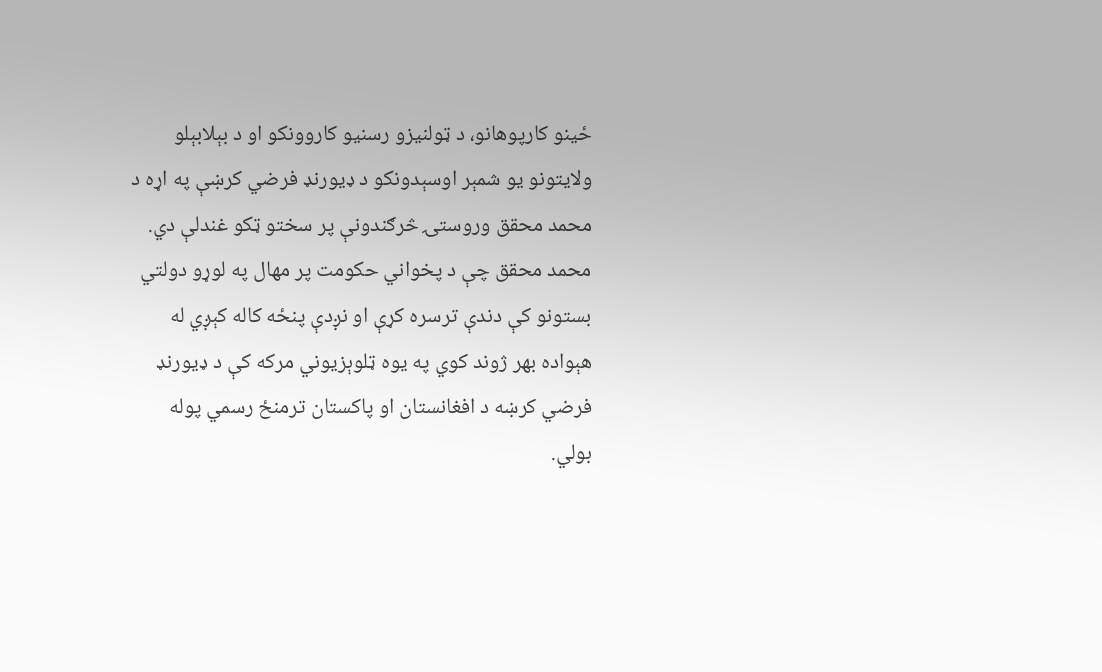ځینو کارپوهانو، د ټولنیزو رسنیو کاروونکو او د بېلابېلو ولایتونو یو شمېر اوسېدونکو د ډیورنډ فرضي کرښې په اړه د محمد محقق وروستۍ څرګندونې پر سختو ټکو غندلې دي.
محمد محقق چې د پخواني حکومت پر مهال په لوړو دولتي بستونو کې دندې ترسره کړې او نږدې پنځه کاله کېږي له هېواده بهر ژوند کوي په یوه ټلوېزیوني مرکه کې د ډیورنډ فرضي کرښه د افغانستان او پاکستان ترمنځ رسمي پوله بولي.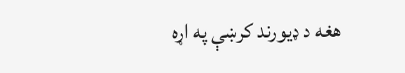هغه د ډیورند کرښې په اړه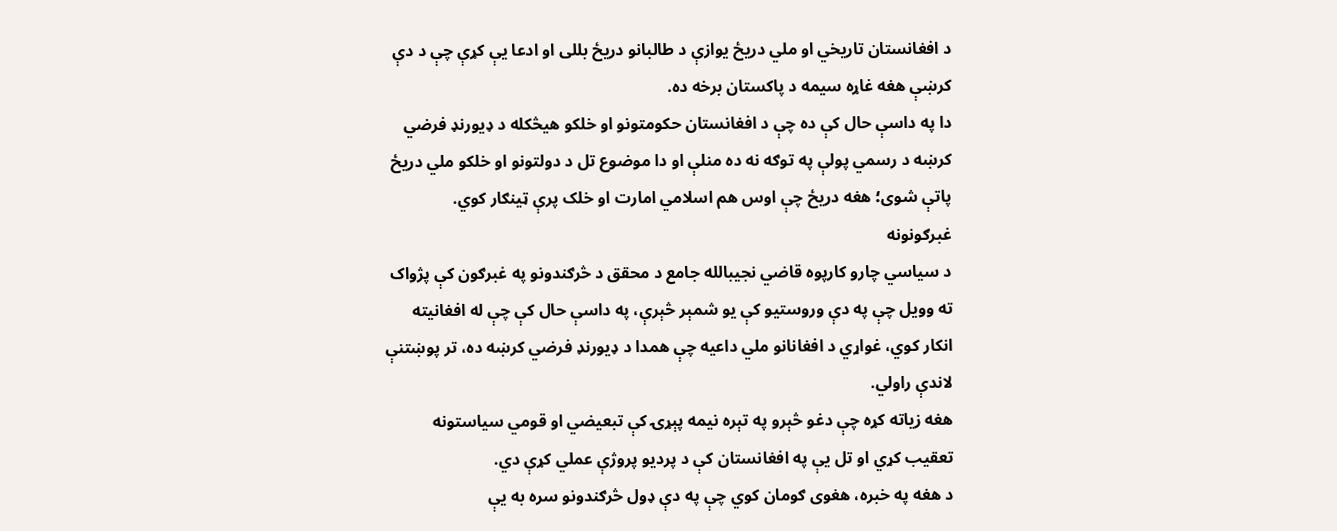د افغانستان تاریخي او ملي دریځ یوازې د طالبانو دریځ بللی او ادعا یې کړې چې د دې کرښې هغه غاړه سیمه د پاکستان برخه ده.
دا په داسې حال کې ده چې د افغانستان حکومتونو او خلکو هیڅکله د ډیورنډ فرضي کرښه د رسمي پولې په توګه نه ده منلې او دا موضوع تل د دولتونو او خلکو ملي دریځ پاتې شوی؛ هغه دریځ چې اوس هم اسلامي امارت او خلک پرې ټینګار کوي.
غبرګونونه
د سیاسي چارو کارپوه قاضي نجیبالله جامع د محقق د څرګندونو په غبرګون کې پژواک ته وویل چې په دې وروستیو کې یو شمېر څېرې، په داسې حال کې چې له افغانیته انکار کوي، غواړي د افغانانو ملي داعیه چې همدا د ډیورنډ فرضي کرښه ده، تر پوښتنې لاندې راولي.
هغه زیاته کړه چې دغو څېرو په تېره نیمه پېړۍ کې تبعیضي او قومي سیاستونه تعقیب کړي او تل یې په افغانستان کې د پردیو پروژې عملي کړې دي.
د هغه په خبره، هغوی ګومان کوي چې په دې ډول څرګندونو سره به یې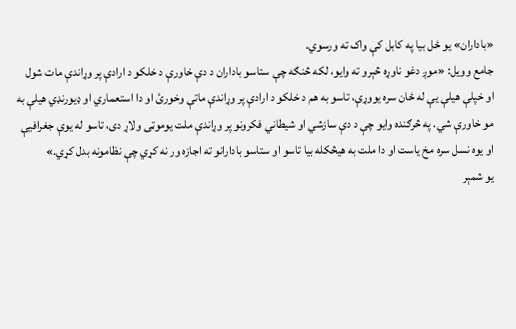«باداران» یو ځل بیا په کابل کې واک ته ورسوي.
جامع وویل: «موږ دغو ناوړه څېرو ته وایو، لکه څنګه چې ستاسو باداران د دې خاورې د خلکو د ارادې پر وړاندې مات شول او خپلې هیلې یې له ځان سره یووړې، تاسو به هم د خلکو د ارادې پر وړاندې ماتې وخورئ او دا استعماري او ډیورنډي هیلې به مو خاورې شي. په څرګنده وایو چې د دې سازشي او شیطاني فکرونو پر وړاندې ملت یوموټی ولاړ دی، تاسو له یوې جغرافیې او یوه نسل سره مخ یاست او دا ملت به هيڅکله بیا تاسو او ستاسو بادارانو ته اجازه ور نه کړي چې نظامونه بدل کړي.»
یو شمېر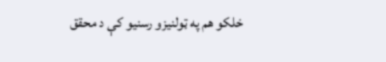خلکو هم په ټولنیزو رسنیو کې د محقق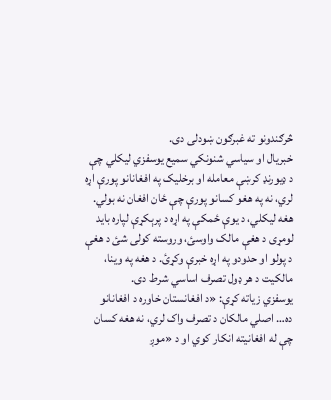څرګندونو ته غبرګون ښودلی دی.
خبریال او سیاسي شنونکي سمیع یوسفزي لیکلي چې د ډیورنډ کرښې معامله او برخلیک په افغانانو پورې اړه لري، نه په هغو کسانو پورې چې ځان افغان نه بولي.
هغه لیکلي، د یوې ځمکې په اړه د پرېکړې لپاره باید لومړی د هغې مالک واوسئ، وروسته کولی شئ د هغې د پولو او حدودو په اړه خبرې وکړئ. د هغه په وینا، مالکیت د هر ډول تصرف اساسي شرط دی.
یوسفزي زیاته کړې: «د افغانستان خاوره د افغانانو ده… اصلي مالکان د تصرف واک لري، نه هغه کسان چې له افغانیته انکار کوي او د «موږ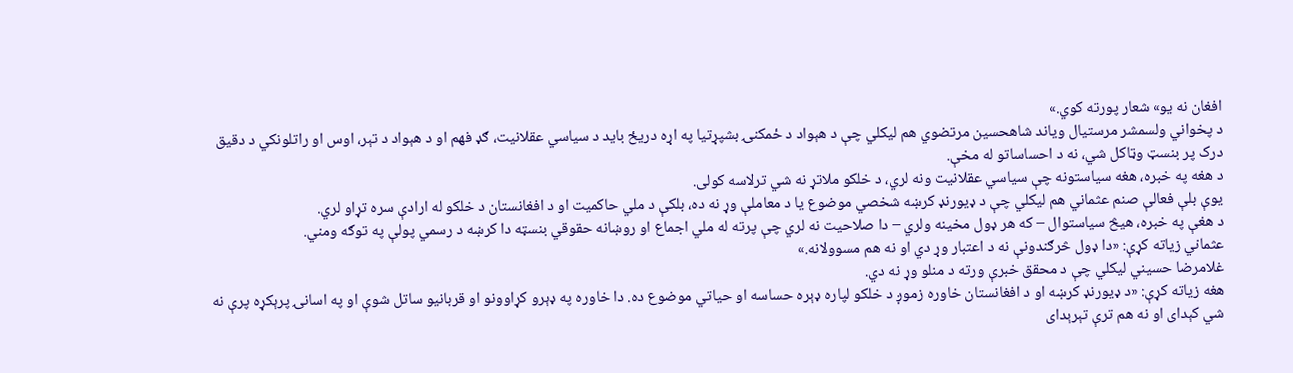افغان نه یو» شعار پورته کوي.»
د پخواني ولسمشر مرستیال ویاند شاهحسین مرتضوي هم لیکلي چې د هېواد د ځمکنۍ بشپړتیا په اړه دریځ باید د سیاسي عقلانیت، ګډ فهم او د هېواد د تېر، اوس او راتلونکي د دقیق درک پر بنسټ وټاکل شي، نه د احساساتو له مخې.
د هغه په خبره، هغه سیاستونه چې سیاسي عقلانیت ونه لري، د خلکو ملاتړ نه شي ترلاسه کولی.
یوې بلې فعالې صنم عثماني هم لیکلي چې د ډیورنډ کرښه شخصي موضوع یا د معاملې وړ نه ده، بلکې د ملي حاکمیت او د افغانستان د خلکو له ارادې سره تړاو لري.
د هغې په خبره، هيڅ سیاستوال – که هر ډول مخینه ولري – دا صلاحیت نه لري چې پرته له ملي اجماع او روښانه حقوقي بنسټه دا کرښه د رسمي پولې په توګه ومني.
عثماني زیاته کړې: «دا ډول څرګندونې نه د اعتبار وړ دي او نه هم مسوولانه.»
غلامرضا حسيني لیکلي چې د محقق خبرې ورته د منلو وړ نه دي.
هغه زیاته کړې: «د ډیورنډ کرښه او د افغانستان خاوره زموږ د خلکو لپاره ډېره حساسه او حیاتي موضوع ده. دا خاوره په ډېرو کړاوونو او قربانیو ساتل شوې او په اسانۍ پرېکړه پرې نه شي کېدای او نه هم ترې تېرېدای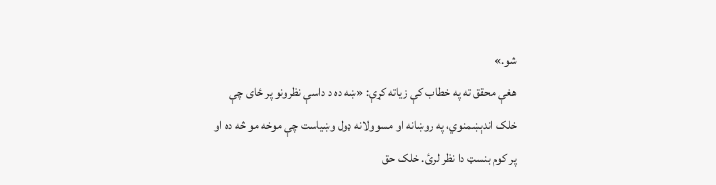شو.»
هغې محقق ته په خطاب کې زیاته کړې: «ښه ده د داسې نظرونو پر ځای چې خلک اندېښمنوي، په روښانه او مسوولانه ډول وښیاست چې موخه مو څه ده او پر کوم بنسټ دا نظر لرئ. خلک حق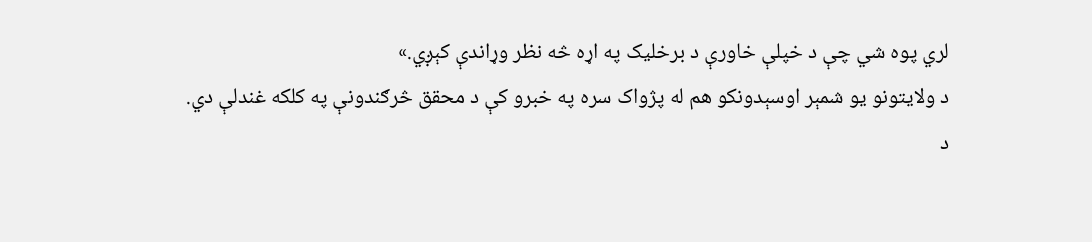لري پوه شي چې د خپلې خاورې د برخلیک په اړه څه نظر وړاندې کېږي.»
د ولایتونو یو شمېر اوسېدونکو هم له پژواک سره په خبرو کې د محقق څرګندونې په کلکه غندلې دي.
د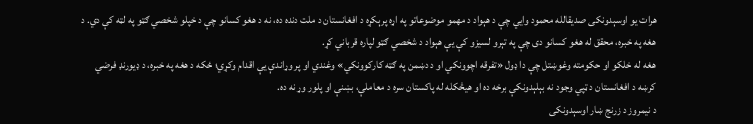هرات یو اوسېدونکی صدیقالله محمود وايي چې د هېواد د مهمو موضوعاتو په اړه پرېکړه د افغانستان د ملت دنده ده، نه د هغو کسانو چې د خپلو شخصي ګټو په لټه کې دي. د هغه په خبره، محقق له هغو کسانو دی چې په تېرو لسیزو کې یې هېواد د شخصي ګټو لپاره قرباني کړ.
هغه له خلکو او حکومته وغوښتل چې دا ډول «تفرقه اچوونکي او د دښمن په ګټه کارکوونکي» وغندي او پر وړاندې یې اقدام وکړي؛ ځکه د هغه په خبره، د ډیورنډ فرضي کرښه د افغانستان د ټپي وجود نه بېلېدونکې برخه ده او هیڅکله له پاکستان سره د معاملې، بښنې او پلور وړ نه ده.
د نیمروز د زرنج ښار اوسېدونکی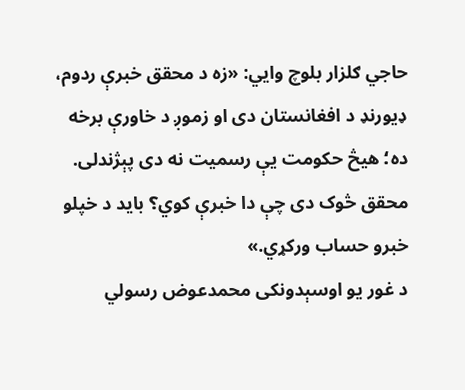حاجي ګلزار بلوچ وایي: «زه د محقق خبرې ردوم، ډیورنډ د افغانستان دی او زموږ د خاورې برخه ده؛ هیڅ حکومت یې رسمیت نه دی پېژندلی. محقق څوک دی چې دا خبرې کوي؟ باید د خپلو خبرو حساب ورکړي.»
د غور یو اوسېدونکی محمدعوض رسولي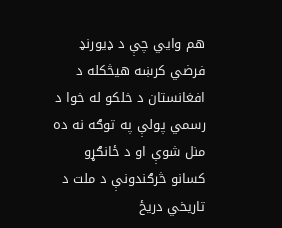هم وایي چې د ډیورنډ فرضي کرښه هیڅکله د افغانستان د خلکو له خوا د رسمي پولې په توګه نه ده منل شوې او د ځانګړو کسانو څرګندونې د ملت د تاریخي دریځ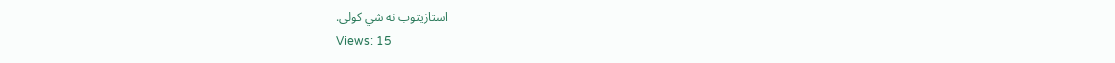استازیتوب نه شي کولی.
Views: 15